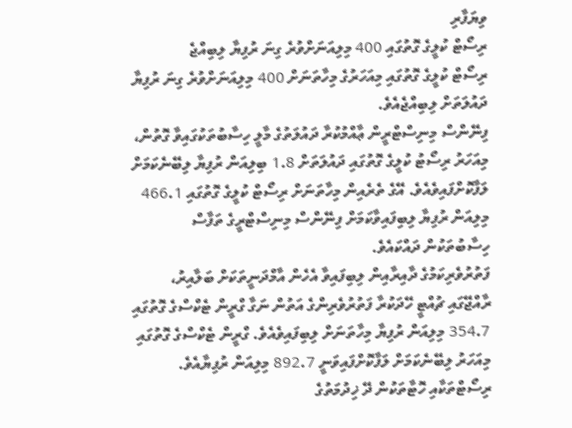ވިޔަފާރި
ރިސޯޓް ކުލީގެ ގޮތުގައި 400 މިލިއަނަށްވުރެ ގިނަ ރުފިޔާ ލިބިއްޖެ
ރިސޯޓް ކުލީގެ ގޮތުގައި މިއަހަރުގެ މިހާތަނަށް 400 މިލިއަނަށްވުރެ ގިނަ ރުފިޔާ ދައުލަތަށް ލިބިއްޖެއެވެ.
ފިނޭންސް މިނިސްޓްރީން ޢާއްމުކުރާ ދައުލަތުގެ މާލީ ހިސާބުތަކުގައިވާ ގޮތުން، މިއަހަރު ރިސޯޓު ކުލީގެ ގޮތުގައި ދައުލަތަށް 1.8 ބިލިއަން ރުފިޔާ ލިބޭނެކަމަށް ލަފާކޮށްފައިވެއެވެ. އޭގެ ތެރެއިން މިހާތަނަށް ރިސޯޓް ކުލީގެ ގޮތުގައި 466.1 މިލިއަން ރުފިޔާ ލިބިފައިވާކަމަށް ފިނޭންސް މިނިސްޓްރީގެ ތަފާސް ހިސާބުތަކުން ދައްކައެވެ.
ފަތުރުވެރިކަމުގެ ދާއިރާއިން ލިބިފައިވާ އެހެން އާމްދަނީތަކަށް ބަލާއިރު، ރާއްޖޭގައި ޗުއްޓީ ހޭދަކުރާ ފަތުރުވެރިންގެ އަތުން ނަގާ ގްރީން ޓެކްސްގެ ގޮތުގައި 354.7 މިލިއަން ރުފިޔާ މިހާތަނަށް ލިބިފައިވެއެވެ. ގްރީން ޓެކްސްގެ ގޮތުގައި މިއަހަރު ލިބޭނެކަމަށް ލަފާކޮށްފައިވަނީ 892.7 މިލިއަން ރުފިޔާއެވެ.
ރިސޯޓްތަކާއި ހޮޓާތަކުން ދޭ ޚިދުމަތުގެ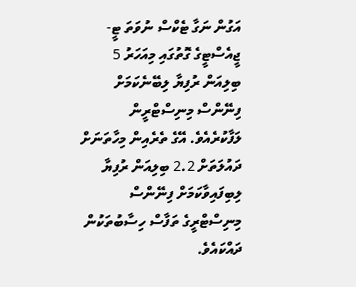އަގުން ނަގާ ޓެކްސް ނުވަތަ ޓީ-ޖީއެސްޓީގެ ގޮތުގައި މިއަހަރު 5 ބިލިއަން ރުފިޔާ ލިބޭނެކަމަށް ފިނޭންސް މިނިސްޓްރީން ލަފާކުރެއެވެ. އޭގެ ތެރެއިން މިހާތަނަށް ދައުލަތަށް 2.2 ބިލިއަން ރުފިޔާ ލިބިފައިވާކަމަށް ފިނޭންސް މިނިސްޓްރީގެ ތަފާސް ހިސާބުތަކުން ދައްކައެވެ.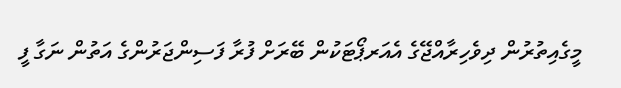މީގެއިތުރުން ދިވެހިރާއްޖޭގެ އެއަރޕޯޓަކުން ބޭރަށް ފުރާ ފަސިންޖަރުންގެ އަތުން ނަގާ ފީ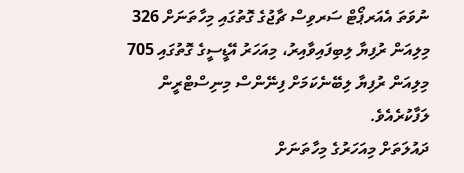ނުވަތަ އެއަރޕޯޓް ސަރވިސް ޗާޖުގެ ގޮތުގައި މިހާތަނަށް 326 މިލިއަން ރުފިޔާ ލިބިފައިވާއިރު، މިއަހަރު އޭޑީސީގެ ގޮތުގައި 705 މިލިއަން ރުފިޔާ ލިބޭނެކަމަށް ފިނޭންސް މިނިސްޓްރީން ލަފާކުރެއެވެ.
ދައުލަތަށް މިއަހަރުގެ މިހާތަނަށް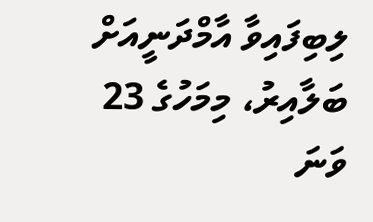ލިބިފައިވާ އާމްދަނީއަށް ބަލާއިރު، މިމަހުގެ 23 ވަނަ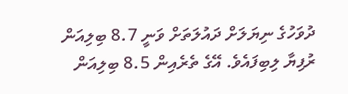ދުވަހުގެ ނިޔަލަށް ދައުލަތަށް ވަނީ 8.7 ބިލިއަން ރުފިޔާ ލިބިފައެވެ. އޭގެ ތެރެއިން 8.5 ބިލިއަން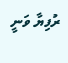ރުފިޔާ ވަނީ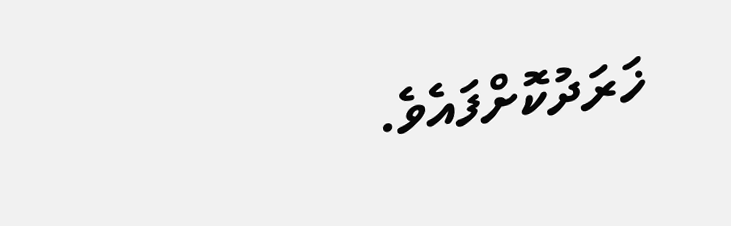ޚަރަދުކޮށްފައެވެ.